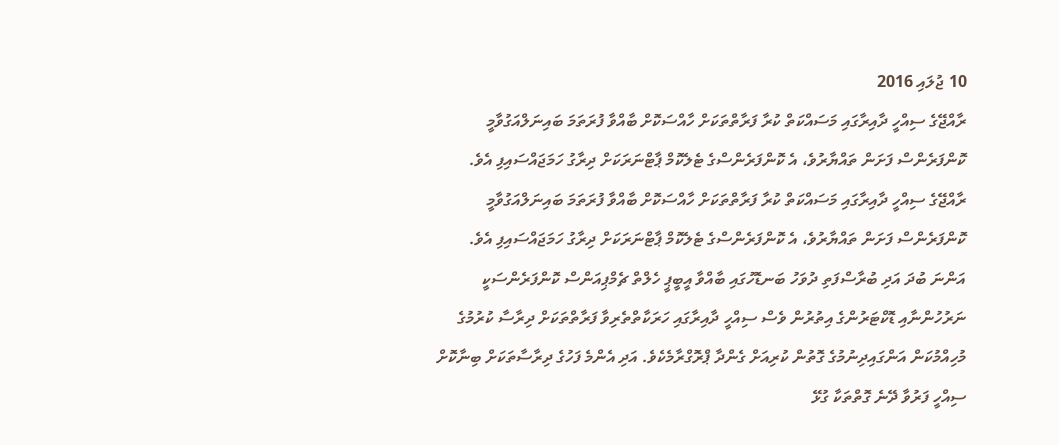10 ޖުލައި 2016
ރާއްޖޭގެ ސިއްހީ ދާއިރާގައި މަސައްކަތް ކުރާ ފަރާތްތަކަށް ހާއްސަކޮށް ބާއްވާ ފުރަތަމަ ބައިނަލްއަގުވާމީ ކޮންފަރެންސް ފަށަން ތައްޔާރުވެ، އެ ކޮންފަރެންސްގެ ޓެލެކޮމް ޕާޓްނަރަކަށް ދިރާގު ހަމަޖައްސައިފި އެވެ.
ރާއްޖޭގެ ސިއްހީ ދާއިރާގައި މަސައްކަތް ކުރާ ފަރާތްތަކަށް ހާއްސަކޮށް ބާއްވާ ފުރަތަމަ ބައިނަލްއަގުވާމީ ކޮންފަރެންސް ފަށަން ތައްޔާރުވެ، އެ ކޮންފަރެންސްގެ ޓެލެކޮމް ޕާޓްނަރަކަށް ދިރާގު ހަމަޖައްސައިފި އެވެ.
އަންނަ ބުދަ އަދި ބުރާސްފަތި ދުވަހު ބަނޑޮހުގައި ބާއްވާ އީބީޕީ ހެލްތް ޗެމްޕިއަންސް ކޮންފަރެންސަކީ ނަރުހުންނާއި ޑޮކްޓަރުންގެ އިތުރުން ވެސް ސިއްހީ ދާއިރާގައި ހަރަކާތްތެރިވާ ފަރާތްތަކަށް ދިރާސާ ކުރުމުގެ މުހިއްމުކަން އަންގައިދިނުމުގެ ގޮތުން ކުރިއަށް ގެންދާ ޕްރޮގްރާމެކެވެ. އަދި އެންމެ ފަހުގެ ދިރާސާތަކަށް ބިނާކޮށް ސިއްހީ ފަރުވާ ދޭނެ ގޮތްތަކާ ގުޅޭ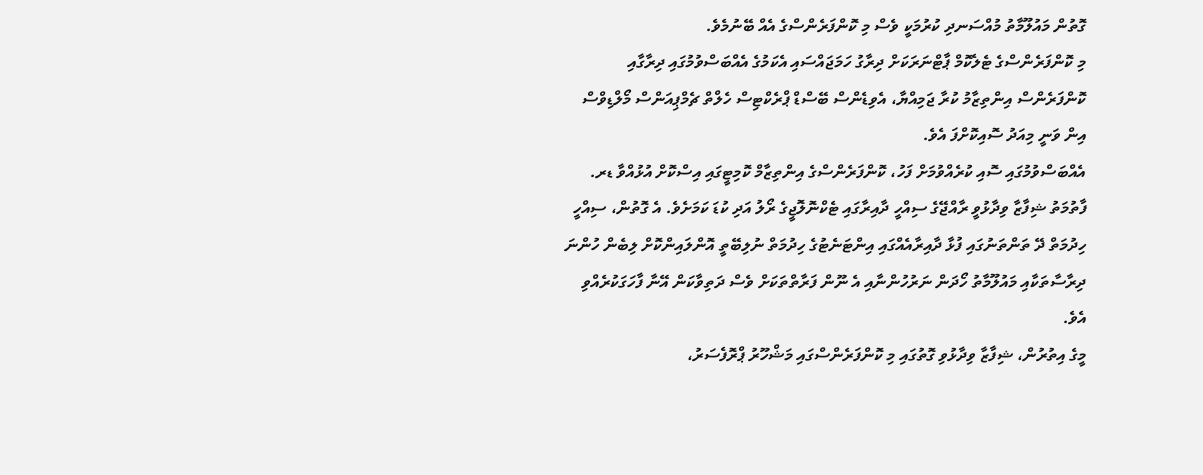ގޮތުން މައުލޫމާތު މުއްސަނދި ކުރުމަކީ ވެސް މި ކޮންފަރެންސްގެ އެއް ބޭނުމެވެ.
މި ކޮންފަރެންސްގެ ޓެލެކޮމް ޕާޓްނަރަކަށް ދިރާގު ހަމަޖައްސައި އެކަމުގެ އެއްބަސްވުމުގައި ދިރާގާއި ކޮންފަރެންސް އިންތިޒާމު ކުރާ ޖަމިއްޔާ، އެވިޑެންސް ބޭސްޑް ޕްރެކްޓިސް ހެލްތް ޗެމްޕިއަންސް މޯލްޑިވްސް އިން ވަނީ މިއަދު ސޮއިކޮށްފަ އެވެ.
އެއްބަސްވުމުގައި ސޮއި ކުރެއްވުމަށް ފަހު، ކޮންފަރެންސްގެ އިންތިޒާމް ކޮމިޓީގައި އިސްކޮށް އުޅުއްވާ ޑރ. ފާތުމަތު ޝިފާޒާ ވިދާޅުވީ ރާއްޖޭގެ ސިއްހީ ދާއިރާގައި ޓެކްނޮލޮޖީގެ ރޯލު އަދި ކުޑަ ކަމަށެވެ. އެ ގޮތުން، ސިއްހީ ހިދުމަތް ދޭ ތަންތަނުގައި ފުޅާ ދާއިރާއެއްގައި އިންޓަނެޓުގެ ހިދުމަތް ނުލިބޭތީ އޮންލައިންކޮށް ލިބެން ހުންނަ ދިރާސާތަކާއި މައުލޫމާތު ހޯދަން ނަރުހުންނާއި އެ ނޫން ފަރާތްތަކަށް ވެސް ދަތިވާކަން އޭނާ ފާހަގަކުރެއްވި އެވެ.
މީގެ އިތުރުން، ޝިފާޒާ ވިދާޅުވި ގޮތުގައި މި ކޮންފަރެންސްގައި މަޝްހޫރު ޕްރޮފެސަރު،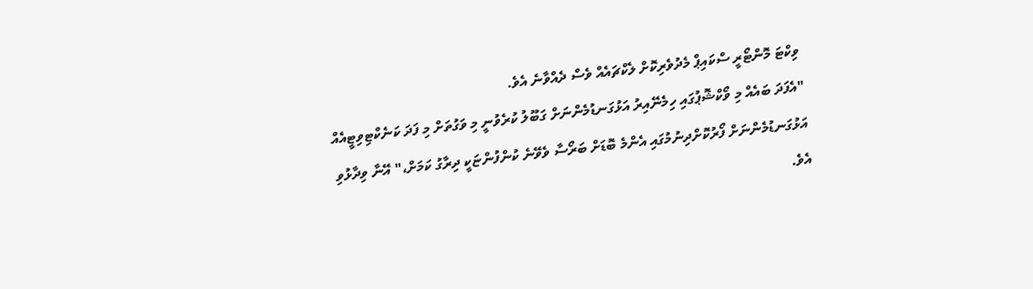ވިކްޓަ މޮންޓޯރީ ސްކައިޕް މެދުވެރިކޮށް ލެކްޗައެއް ވެސް ދެއްވާނެ އެވެ.
"އެފަދަ ބައެއް މި ވޯކްޝޮޕުގައި ހިމެނޭއިރު އަޅުގަނޑުމެންނަށް ގަބޫލު ކުރެވުނީ މި ވަގުތަށް މި ފަދަ ކަނެކްޓިވިޓީއެއް އަޅުގަނޑުމެންނަށް ފޯރުކޮށްދިނުމުގައި އެންމެ ބޮޑަށް ބަރޯސާ ވެވޭނެ ކުންފުންޏަކީ ދިރާގު ކަމަށް،" އޭނާ ވިދާޅުވި އެވެ.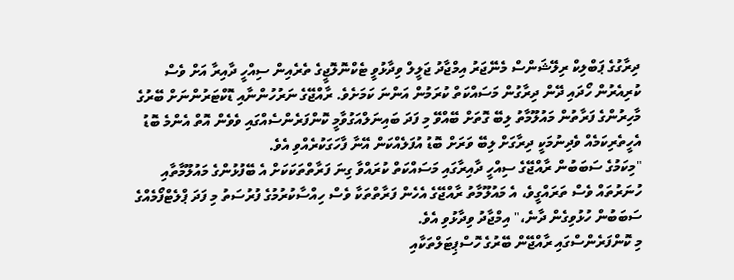ދިރާގުގެ ޕަބްލިކް ރިލޭޝަންސް މެނޭޖަރު އިމްޖާދު ޖަލީލް ވިދާޅުވީ ޓެކްނޮލޮޖީގެ ތެރެއިން ސިއްހީ ދާއިރާ އަށް ވެސް ކުރިއެރުން ހޯދައި ދޭން ދިރާގުން މަސައްކަތް ކުރަމުން އަންނަ ކަމަށެވެ. ރާއްޖޭގެ ނަރުހުންނާއި ޑޮކްޓަރުންނަށް ބޭރުގެ މާހިރުންގެ ފަރާތުން މައުލޫމާތު ލިބޭ ގޮތަށް ބޭއްވޭ މި ފަދަ ބައިނަލްއަގުވާމީ ކޮންފަރެންސެއްގައި ވެވެން އޮތް އެންމެ ބޮޑު އެހީތެރިކަމެއް ވެދިނުމަކީ ދިރާގަށް ލިބޭ ވަރަށް ބޮޑު އުފަލެއްކަން އޭނާ ފާހަގަކުރެއްވި އެވެ.
"މިކަމުގެ ސަބަބުން ރާއްޖޭގެ ސިއްހީ ދާއިރާގައި މަސައްކަތް ކުރައްވާ ގިނަ ފަރާތްތަކަކަށް އެ ބޭފުޅުންގެ މައުލޫމާތާއި ހުނަރުތައް ވެސް ތަރައްގީވެ، އެ މައުލޫމާތު ރާއްޖޭގެ އެހެން ފަރާތްތަކާ ވެސް ހިއްސާކުރުމުގެ ފުރުސަތު މި ފަދަ ޕްލެޓްފޯމެއްގެ ސަބަބުން ހުޅުވިގެން ދާނެ،" އިމްޖާދު ވިދާޅުވި އެވެ.
މި ކޮންފަރެންސްގައި ރާއްޖޭން ބޭރުގެ ހޮސްޕިޓަލްތަކާއި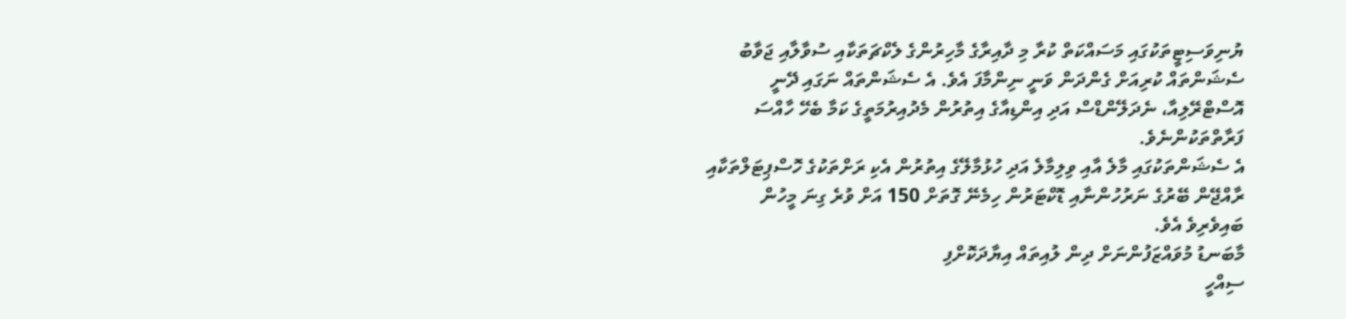ޔުނިވަސިޓީތަކުގައި މަސައްކަތް ކުރާ މި ދާއިރާގެ މާހިރުންގެ ލެކްޗަތަކާއި ސުވާލާއި ޖަވާބު ސެޝަންތައް ކުރިއަށް ގެންދަން ވަނީ ނިންމާފަ އެވެ. އެ ސެޝަންތައް ނަގައި ދޭނީ އޮސްޓްރޭލިއާ، ނެދަލޭންޑްސް އަދި އިންޑިއާގެ އިތުރުން މެދުއިރުމަތީގެ ކަމާ ބެހޭ ހާއްސަ ފަރާތްތަކުންނެވެ.
އެ ސެޝަންތަކުގައި މާލެ އާއި ވިލިމާލެ އަދި ހުޅުމާލޭގެ އިތުރުން އެކި ރަށްތަކުގެ ހޮސްޕިޓަލްތަކާއި ރާއްޖޭން ބޭރުގެ ނަރުހުންނާއި ޑޮކްޓަރުން ހިމެނޭ ގޮތަށް 150 އަށް ވުރެ ގިނަ މީހުން ބައިވެރިވެ އެވެ.
މާބަނޑު މުވައްޒަފުންނަށް ދިން ލުއިތައް އިޔާދަކޮށްފި
ސިއްހީ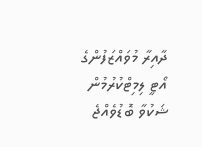ދާއިރާ މުވައްޒަފުންގެ އޯޓީ ލިމިޓްކުރުމުން ޝަކުވާ ބޮޑުވެއްޖެ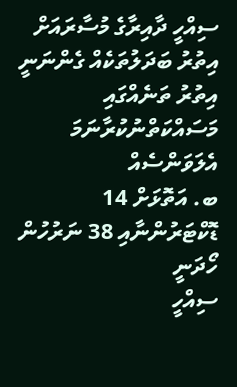ސިއްހީ ދާއިރާގެ މުސާރައަށް އިތުރު ބަދަލުތަކެއް ގެންނަނީ
އިތުރު ތަނެއްގައި މަސައްކަތްނުކުރާނަމަ އެލަވަންސެއް
ބ. އަތޮޅަށް 14 ޑޮކްޓަރުންނާއި 38 ނަރުހުން ހޯދަނީ
ސިއްހީ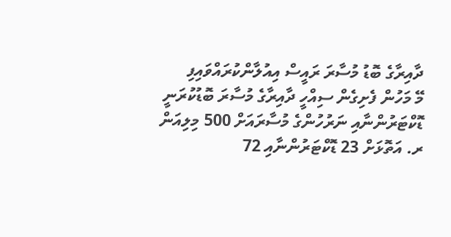ދާއިރާގެ ބޮޑު މުސާރަ ރައީސް އިއުލާންކުރައްވައިފި
މޭ މަހުން ފެށިގެން ސިއްހީ ދާއިރާގެ މުސާރަ ބޮޑުކުރަނީ
ޑޮކްޓަރުންނާއި ނަރުހުންގެ މުސާރައަށް 500 މިލިއަން
ރ. އަތޮޅަށް 23 ޑޮކްޓަރުންނާއި 72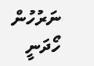ނަރުހުން ހޯދަނީ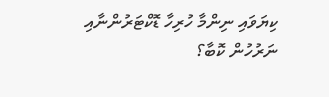ކިޔަވައި ނިންމާ ހުރިހާ ޑޮކްޓަރުންނާއި ނަރުހުން ކޮބާ؟